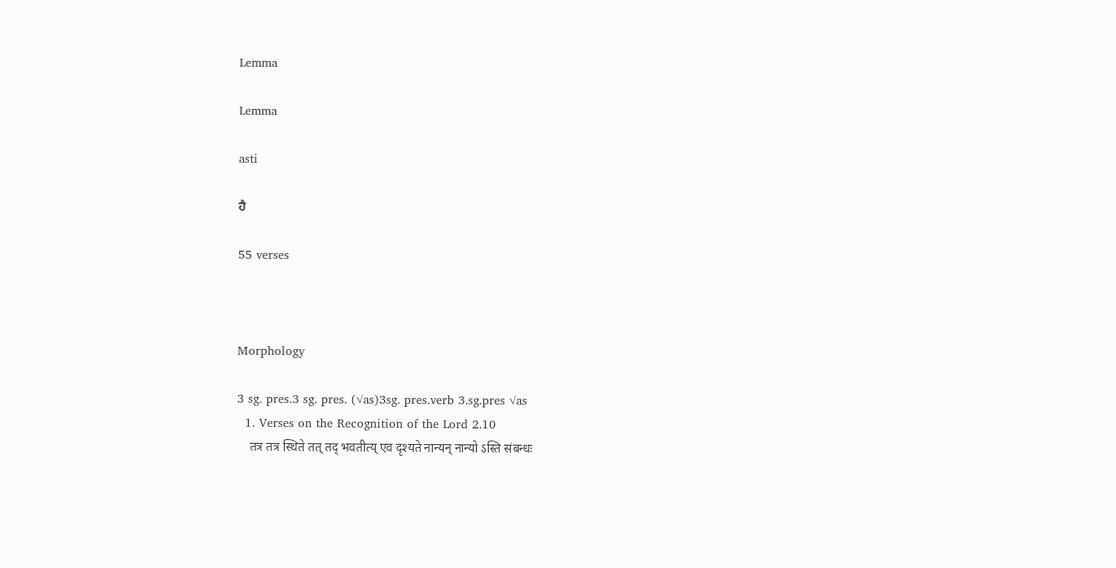Lemma

Lemma

asti

ਹੈ

55 verses



Morphology

3 sg. pres.3 sg. pres. (√as)3sg. pres.verb 3.sg.pres √as
  1. Verses on the Recognition of the Lord 2.10
    तत्र तत्र स्थिते तत् तद् भवतीत्य् एव दृश्यते नान्यन् नान्यो ऽस्ति संबन्धः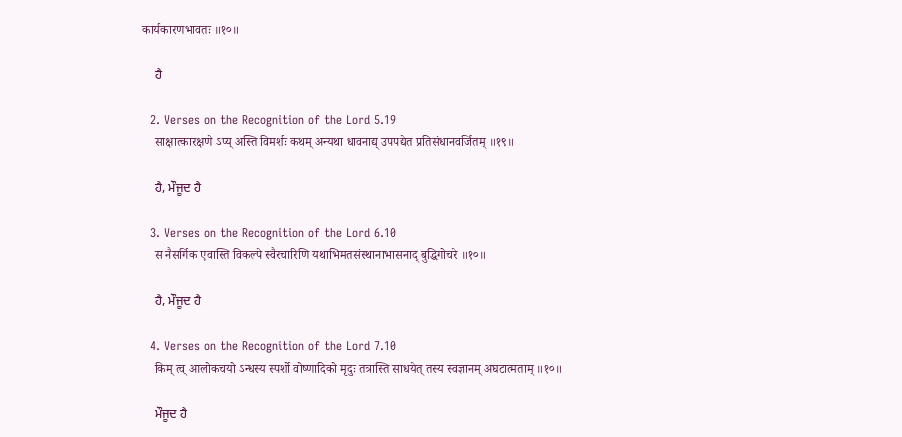कार्यकारणभावतः ॥१०॥

    ਹੈ

  2. Verses on the Recognition of the Lord 5.19
    साक्षात्कारक्षणे ऽप्य् अस्ति विमर्शः कथम् अन्यथा धावनाद्य् उपपद्येत प्रतिसंधानवर्जितम् ॥१९॥

    ਹੈ, ਮੌਜੂਦ ਹੈ

  3. Verses on the Recognition of the Lord 6.10
    स नैसर्गिक एवास्ति विकल्पे स्वैरचारिणि यथाभिमतसंस्थानाभासनाद् बुद्धिगोचरे ॥१०॥

    ਹੈ, ਮੌਜੂਦ ਹੈ

  4. Verses on the Recognition of the Lord 7.10
    किम् त्व् आलोकचयो ऽन्धस्य स्पर्शो वोष्णादिको मृदुः तत्रास्ति साधयेत् तस्य स्वज्ञानम् अघटात्मताम् ॥१०॥

    ਮੌਜੂਦ ਹੈ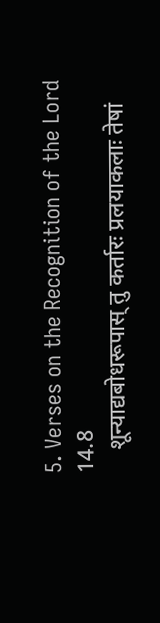5. Verses on the Recognition of the Lord 14.8
    शून्याद्यबोधरूपास् तु कर्तारः प्रलयाकलाः तेषां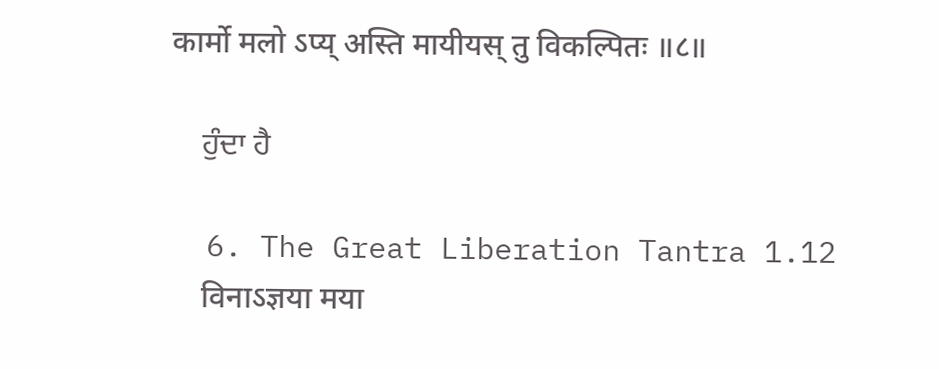कार्मो मलो ऽप्य् अस्ति मायीयस् तु विकल्पितः ॥८॥

    ਹੁੰਦਾ ਹੈ

  6. The Great Liberation Tantra 1.12
    विनाऽज्ञया मया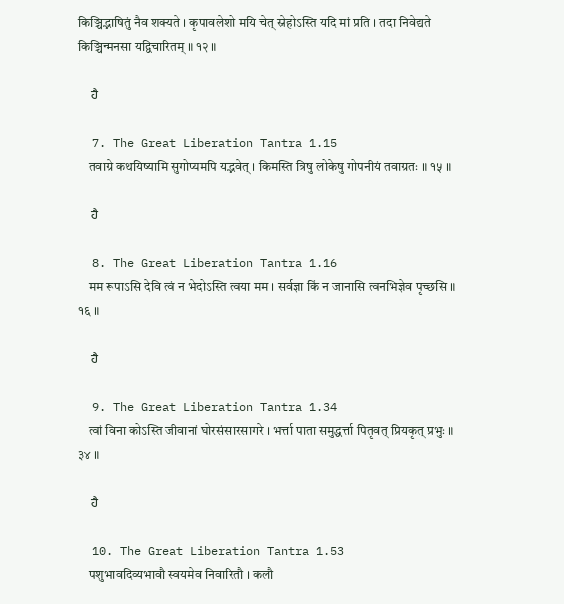किञ्चिद्भाषितुं नैव शक्यते । कृपावलेशो मयि चेत् स्नेहोऽस्ति यदि मां प्रति । तदा निवेद्यते किञ्चिन्मनसा यद्विचारितम् ॥ १२ ॥

    ਹੈ

  7. The Great Liberation Tantra 1.15
    तवाग्रे कथयिष्यामि सुगोप्यमपि यद्भवेत् । किमस्ति त्रिषु लोकेषु गोपनीयं तवाग्रतः ॥ १५ ॥

    ਹੈ

  8. The Great Liberation Tantra 1.16
    मम रूपाऽसि देवि त्वं न भेदोऽस्ति त्वया मम । सर्वज्ञा किं न जानासि त्वनभिज्ञेव पृच्छसि ॥ १६ ॥

    ਹੈ

  9. The Great Liberation Tantra 1.34
    त्वां विना कोऽस्ति जीवानां घोरसंसारसागरे । भर्त्ता पाता समुद्धर्त्ता पितृवत् प्रियकृत् प्रभुः ॥ ३४ ॥

    ਹੈ

  10. The Great Liberation Tantra 1.53
    पशुभावदिव्यभावौ स्वयमेव निवारितौ । कलौ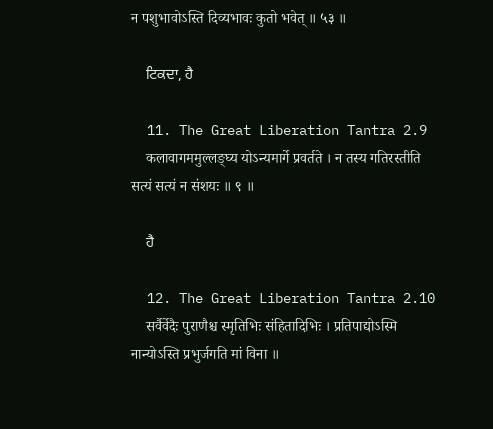न पशुभावोऽस्ति दिव्यभावः कुतो भवेत् ॥ ५३ ॥

    ਟਿਕਦਾ, ਹੈ

  11. The Great Liberation Tantra 2.9
    कलावागममुल्लङ्घ्य योऽन्यमार्गे प्रवर्तते । न तस्य गतिरस्तीति सत्यं सत्यं न संशयः ॥ ९ ॥

    ਹੈ

  12. The Great Liberation Tantra 2.10
    सर्वैर्वेदैः पुराणैश्च स्मृतिभिः संहितादिभिः । प्रतिपाद्योऽस्मि नान्योऽस्ति प्रभुर्जगति मां विना ॥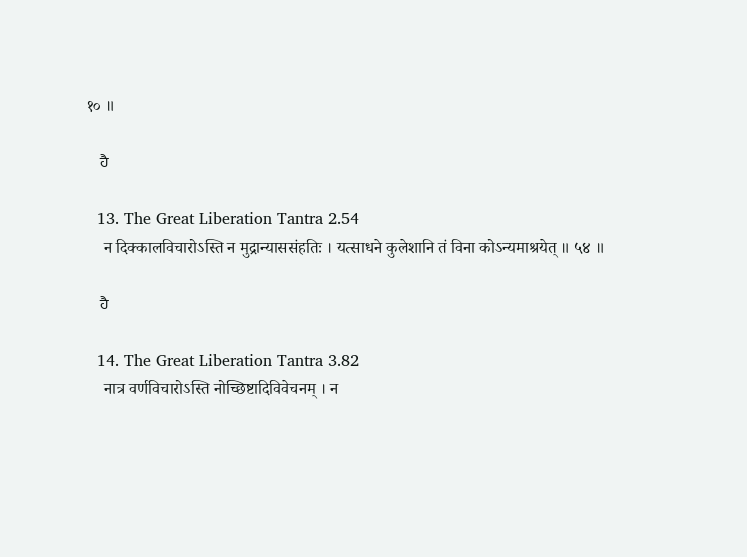१० ॥

    ਹੈ

  13. The Great Liberation Tantra 2.54
    न दिक्कालविचारोऽस्ति न मुद्रान्याससंहतिः । यत्साधने कुलेशानि तं विना कोऽन्यमाश्रयेत् ॥ ५४ ॥

    ਹੈ

  14. The Great Liberation Tantra 3.82
    नात्र वर्णविचारोऽस्ति नोच्छिष्टादिविवेचनम् । न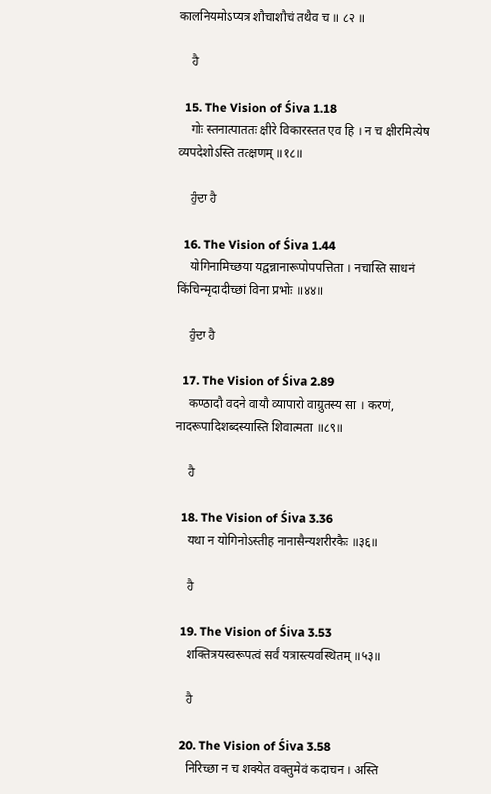कालनियमोऽप्यत्र शौचाशौचं तथैव च ॥ ८२ ॥

    ਹੈ

  15. The Vision of Śiva 1.18
    गोः स्तनात्पाततः क्षीरे विकारस्तत एव हि । न च क्षीरमित्येष व्यपदेशोऽस्ति तत्क्षणम् ॥१८॥

    ਹੁੰਦਾ ਹੈ

  16. The Vision of Śiva 1.44
    योगिनामिच्छया यद्वन्नानारूपोपपत्तिता । नचास्ति साधनं किंचिन्मृदादीच्छां विना प्रभोः ॥४४॥

    ਹੁੰਦਾ ਹੈ

  17. The Vision of Śiva 2.89
    कण्ठादौ वदने वायौ व्यापारो वाग्रुतस्य सा । करणं, नादरूपादिशब्दस्यास्ति शिवात्मता ॥८९॥

    ਹੈ

  18. The Vision of Śiva 3.36
    यथा न योगिनोऽस्तीह नानासैन्यशरीरकैः ॥३६॥

    ਹੈ

  19. The Vision of Śiva 3.53
    शक्तित्रयस्वरूपत्वं सर्वं यत्रास्त्यवस्थितम् ॥५३॥

    ਹੈ

  20. The Vision of Śiva 3.58
    निरिच्छा न च शक्येत वक्तुमेवं कदाचन । अस्ति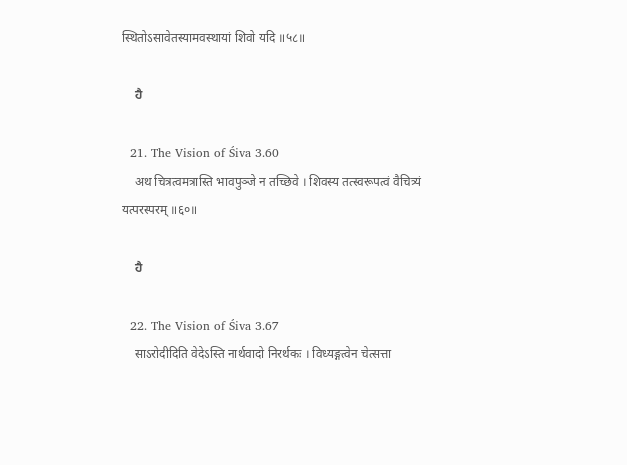स्थितोऽसावेतस्यामवस्थायां शिवो यदि ॥५८॥

    ਹੈ

  21. The Vision of Śiva 3.60
    अथ चित्रत्वमत्रास्ति भावपुञ्जे न तच्छिवे । शिवस्य तत्स्वरूपत्वं वैचित्र्यं यत्परस्परम् ॥६०॥

    ਹੈ

  22. The Vision of Śiva 3.67
    साऽरोदीदिति वेदेऽस्ति नार्थवादो निरर्थकः । विध्यङ्गत्वेन चेत्सत्ता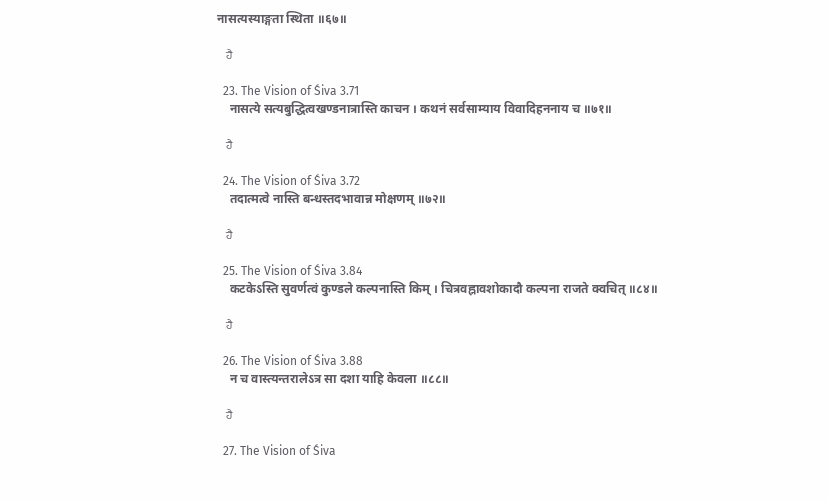नासत्यस्याङ्गता स्थिता ॥६७॥

    ਹੈ

  23. The Vision of Śiva 3.71
    नासत्ये सत्यबुद्धित्वखण्डनात्रास्ति काचन । कथनं सर्वसाम्याय विवादिहननाय च ॥७१॥

    ਹੈ

  24. The Vision of Śiva 3.72
    तदात्मत्वे नास्ति बन्धस्तदभावान्न मोक्षणम् ॥७२॥

    ਹੈ

  25. The Vision of Śiva 3.84
    कटकेऽस्ति सुवर्णत्वं कुण्डले कल्पनास्ति किम् । चित्रवह्नावशोकादौ कल्पना राजते क्वचित् ॥८४॥

    ਹੈ

  26. The Vision of Śiva 3.88
    न च वास्त्यन्तरालेऽत्र सा दशा याहि केवला ॥८८॥

    ਹੈ

  27. The Vision of Śiva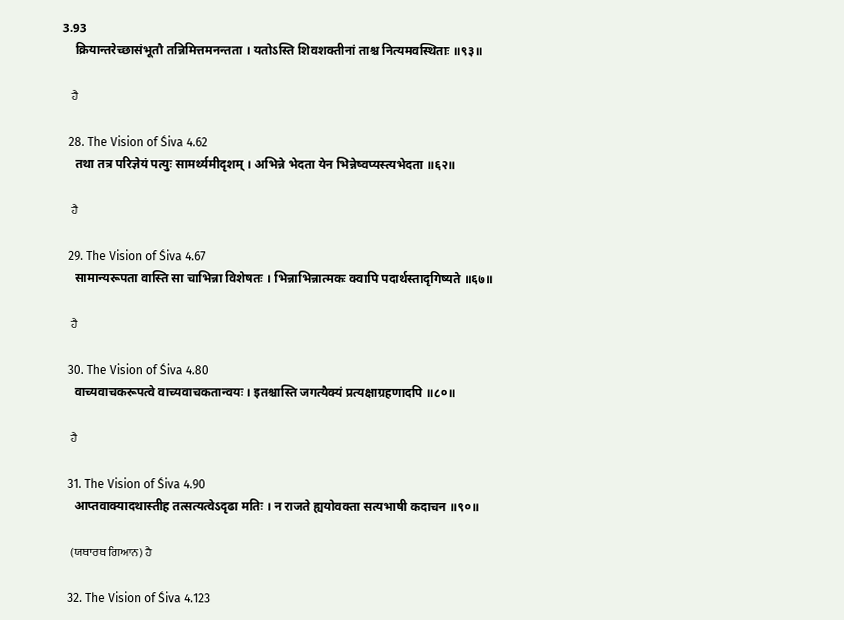3.93
    क्रियान्तरेच्छासंभूतौ तन्निमित्तमनन्तता । यतोऽस्ति शिवशक्तीनां ताश्च नित्यमवस्थिताः ॥९३॥

    ਹੈ

  28. The Vision of Śiva 4.62
    तथा तत्र परिज्ञेयं पत्युः सामर्थ्यमीदृशम् । अभिन्ने भेदता येन भिन्नेष्वप्यस्त्यभेदता ॥६२॥

    ਹੈ

  29. The Vision of Śiva 4.67
    सामान्यरूपता वास्ति सा चाभिन्ना विशेषतः । भिन्नाभिन्नात्मकः क्वापि पदार्थस्तादृगिष्यते ॥६७॥

    ਹੈ

  30. The Vision of Śiva 4.80
    वाच्यवाचकरूपत्वे वाच्यवाचकतान्वयः । इतश्चास्ति जगत्यैक्यं प्रत्यक्षाग्रहणादपि ॥८०॥

    ਹੈ

  31. The Vision of Śiva 4.90
    आप्तवाक्यादथास्तीह तत्सत्यत्वेऽदृढा मतिः । न राजते ह्ययोवक्ता सत्यभाषी कदाचन ॥९०॥

    (ਯਥਾਰਥ ਗਿਆਨ) ਹੈ

  32. The Vision of Śiva 4.123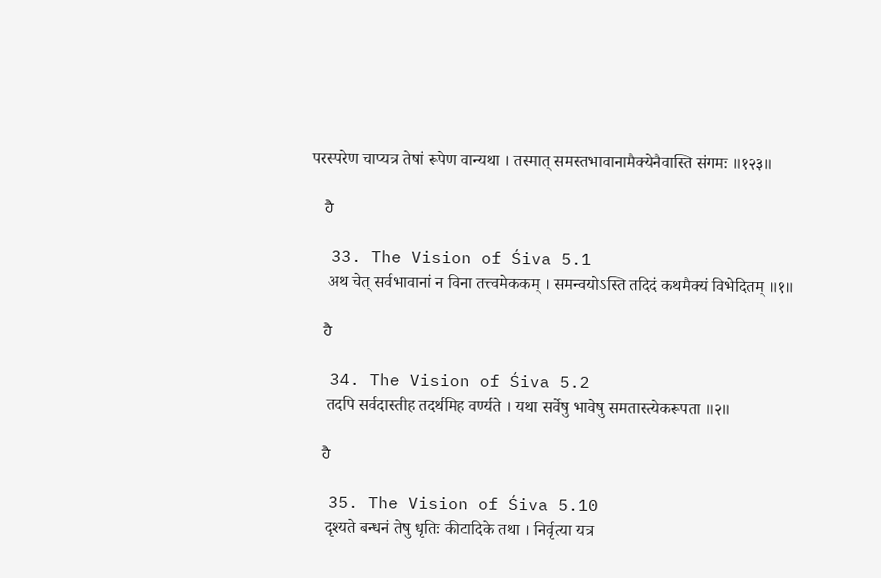परस्परेण चाप्यत्र तेषां रूपेण वान्यथा । तस्मात् समस्तभावानामैक्येनैवास्ति संगमः ॥१२३॥

    ਹੈ

  33. The Vision of Śiva 5.1
    अथ चेत् सर्वभावानां न विना तत्त्वमेककम् । समन्वयोऽस्ति तदिदं कथमैक्यं विभेदितम् ॥१॥

    ਹੈ

  34. The Vision of Śiva 5.2
    तदपि सर्वदास्तीह तदर्थमिह वर्ण्यते । यथा सर्वेषु भावेषु समतास्त्येकरूपता ॥२॥

    ਹੈ

  35. The Vision of Śiva 5.10
    दृश्यते बन्धनं तेषु धृतिः कीटादिके तथा । निर्वृत्या यत्र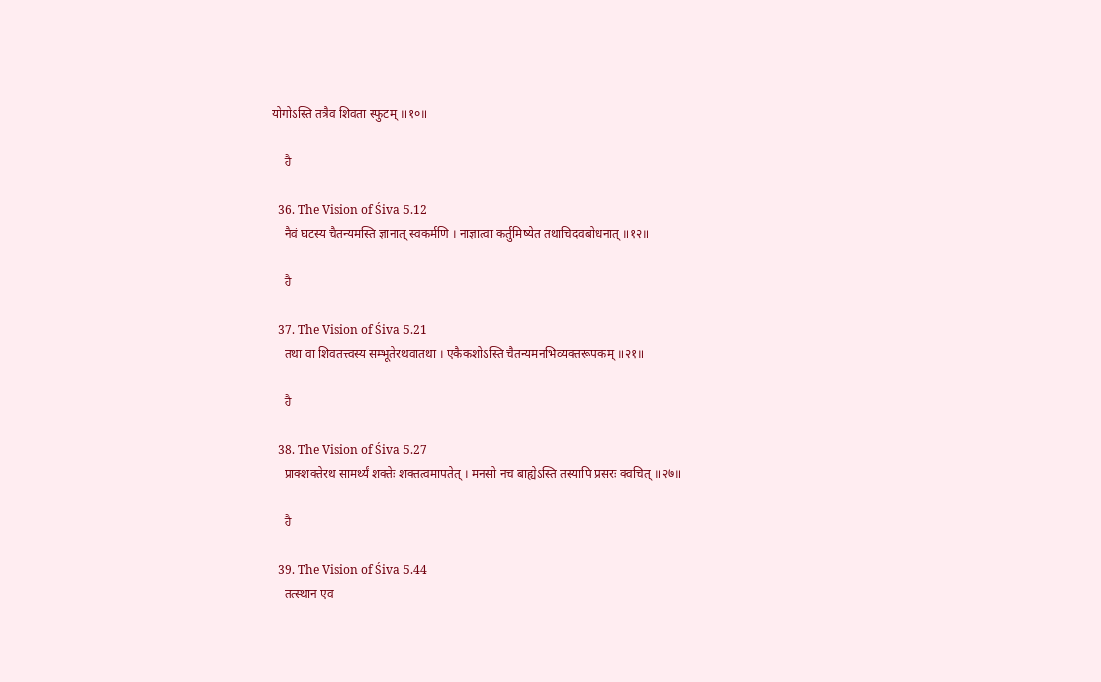योगोऽस्ति तत्रैव शिवता स्फुटम् ॥१०॥

    ਹੈ

  36. The Vision of Śiva 5.12
    नैवं घटस्य चैतन्यमस्ति ज्ञानात् स्वकर्मणि । नाज्ञात्वा कर्तुमिष्येत तथाचिदवबोधनात् ॥१२॥

    ਹੈ

  37. The Vision of Śiva 5.21
    तथा वा शिवतत्त्वस्य सम्भूतेरथवातथा । एकैकशोऽस्ति चैतन्यमनभिव्यक्तरूपकम् ॥२१॥

    ਹੈ

  38. The Vision of Śiva 5.27
    प्राक्शक्तेरथ सामर्थ्यं शक्तेः शक्तत्वमापतेत् । मनसो नच बाह्येऽस्ति तस्यापि प्रसरः क्वचित् ॥२७॥

    ਹੈ

  39. The Vision of Śiva 5.44
    तत्स्थान एव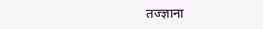तज्ज्ञाना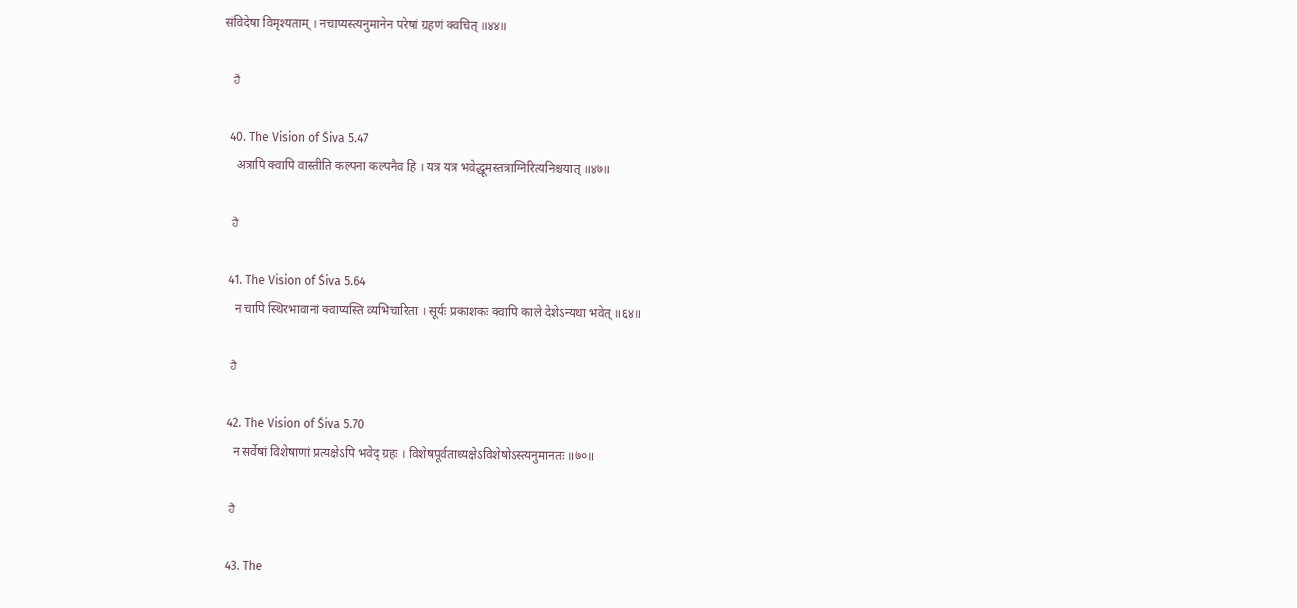संविदेषा विमृश्यताम् । नचाप्यस्त्यनुमानेन परेषां ग्रहणं क्वचित् ॥४४॥

    ਹੈ

  40. The Vision of Śiva 5.47
    अत्रापि क्वापि वास्तीति कल्पना कल्पनैव हि । यत्र यत्र भवेद्धूमस्तत्राग्निरित्यनिश्चयात् ॥४७॥

    ਹੈ

  41. The Vision of Śiva 5.64
    न चापि स्थिरभावानां क्वाप्यस्ति व्यभिचारिता । सूर्यः प्रकाशकः क्वापि काले देशेऽन्यथा भवेत् ॥६४॥

    ਹੈ

  42. The Vision of Śiva 5.70
    न सर्वेषां विशेषाणां प्रत्यक्षेऽपि भवेद् ग्रहः । विशेषपूर्वताध्यक्षेऽविशेषोऽस्त्यनुमानतः ॥७०॥

    ਹੈ

  43. The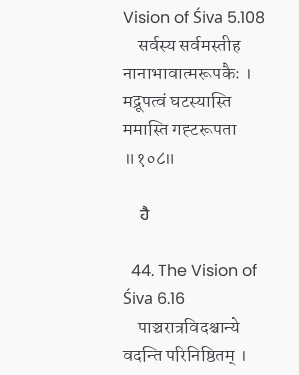Vision of Śiva 5.108
    सर्वस्य सर्वमस्तीह नानाभावात्मरूपकैः । मद्रूपत्वं घटस्यास्ति ममास्ति गह्टरूपता ॥१०८॥

    ਹੈ

  44. The Vision of Śiva 6.16
    पाञ्चरात्रविदश्चान्ये वदन्ति परिनिष्ठितम् ।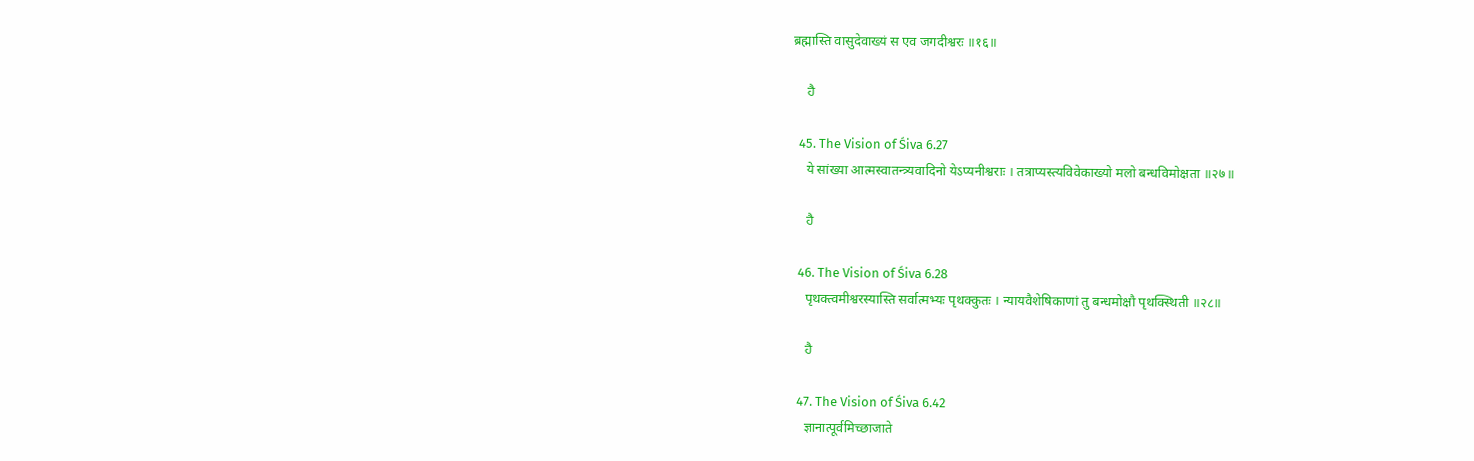ब्रह्मास्ति वासुदेवाख्यं स एव जगदीश्वरः ॥१६॥

    ਹੈ

  45. The Vision of Śiva 6.27
    ये सांख्या आत्मस्वातन्त्र्यवादिनो येऽप्यनीश्वराः । तत्राप्यस्त्यविवेकाख्यो मलो बन्धविमोक्षता ॥२७॥

    ਹੈ

  46. The Vision of Śiva 6.28
    पृथक्त्वमीश्वरस्यास्ति सर्वात्मभ्यः पृथक्कुतः । न्यायवैशेषिकाणां तु बन्धमोक्षौ पृथक्स्थिती ॥२८॥

    ਹੈ

  47. The Vision of Śiva 6.42
    ज्ञानात्पूर्वमिच्छाजाते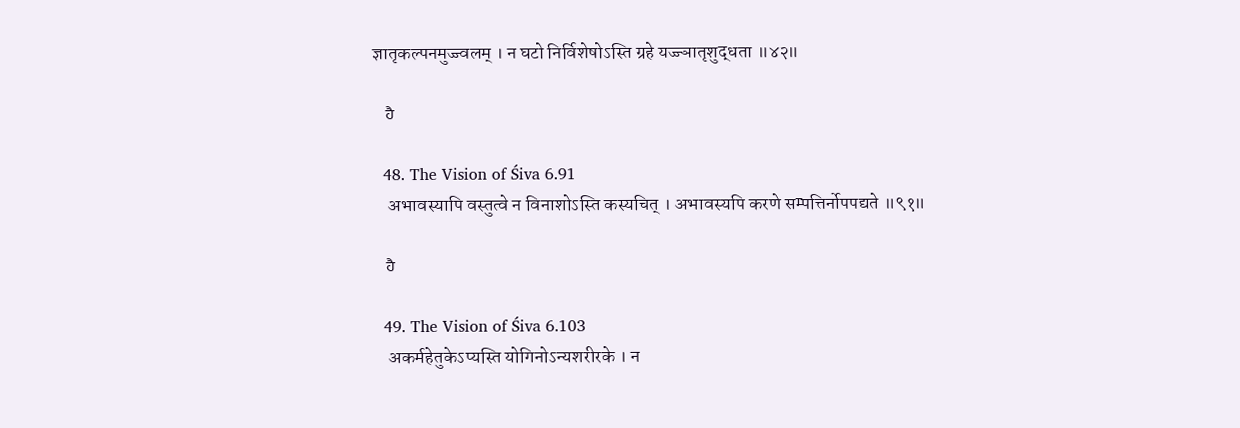ज्ञातृकल्पनमुज्ज्वलम् । न घटो निर्विशेषोऽस्ति ग्रहे यज्ज्ञातृशुद्धता ॥४२॥

    ਹੈ

  48. The Vision of Śiva 6.91
    अभावस्यापि वस्तुत्वे न विनाशोऽस्ति कस्यचित् । अभावस्यपि करणे सम्पत्तिर्नोपपद्यते ॥९१॥

    ਹੈ

  49. The Vision of Śiva 6.103
    अकर्महेतुकेऽप्यस्ति योगिनोऽन्यशरीरके । न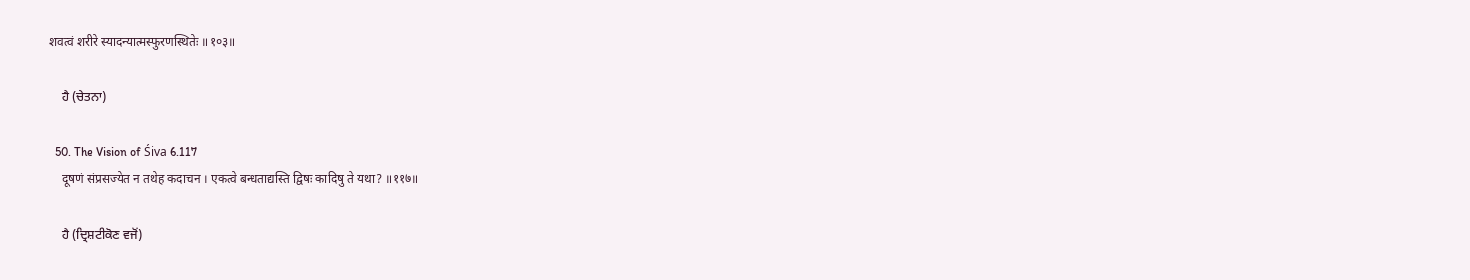शवत्वं शरीरे स्यादन्यात्मस्फुरणस्थितेः ॥१०३॥

    ਹੈ (ਚੇਤਨਾ)

  50. The Vision of Śiva 6.117
    दूषणं संप्रसज्येत न तथेह कदाचन । एकत्वे बन्धताद्यस्ति द्विषः कादिषु ते यथा? ॥११७॥

    ਹੈ (ਦ੍ਰਿਸ਼ਟੀਕੋਣ ਵਜੋਂ)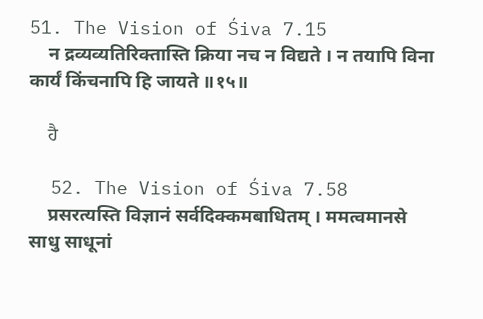51. The Vision of Śiva 7.15
    न द्रव्यव्यतिरिक्तास्ति क्रिया नच न विद्यते । न तयापि विना कार्यं किंचनापि हि जायते ॥१५॥

    ਹੈ

  52. The Vision of Śiva 7.58
    प्रसरत्यस्ति विज्ञानं सर्वदिक्कमबाधितम् । ममत्वमानसे साधु साधूनां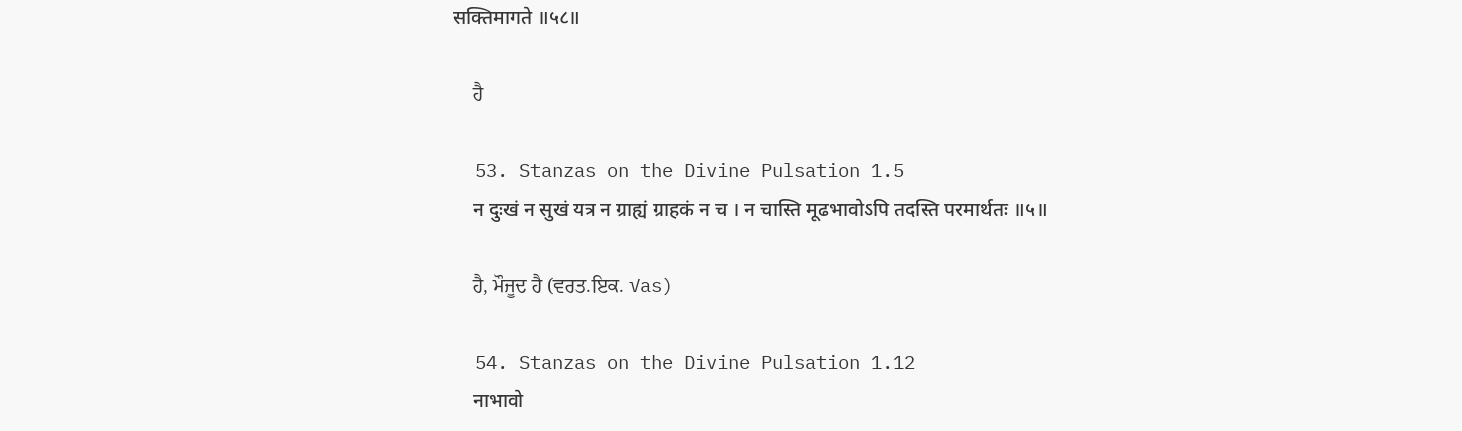सक्तिमागते ॥५८॥

    ਹੈ

  53. Stanzas on the Divine Pulsation 1.5
    न दुःखं न सुखं यत्र न ग्राह्यं ग्राहकं न च । न चास्ति मूढभावोऽपि तदस्ति परमार्थतः ॥५॥

    ਹੈ, ਮੌਜੂਦ ਹੈ (ਵਰਤ.ਇਕ. √as)

  54. Stanzas on the Divine Pulsation 1.12
    नाभावो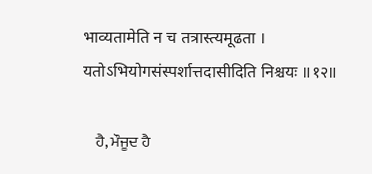भाव्यतामेति न च तत्रास्त्यमूढता । यतोऽभियोगसंस्पर्शात्तदासीदिति निश्चयः ॥१२॥

    ਹੈ, ਮੌਜੂਦ ਹੈ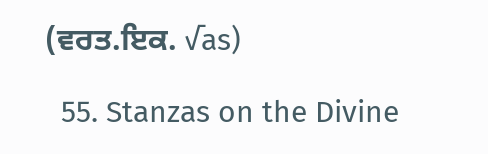(ਵਰਤ.ਇਕ. √as)

  55. Stanzas on the Divine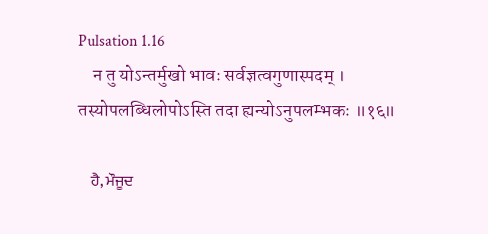Pulsation 1.16
    न तु योऽन्तर्मुखो भावः सर्वज्ञत्वगुणास्पदम् । तस्योपलब्धिलोपोऽस्ति तदा ह्यन्योऽनुपलम्भकः ॥१६॥

    ਹੈ, ਮੌਜੂਦ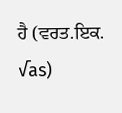ਹੈ (ਵਰਤ.ਇਕ. √as)